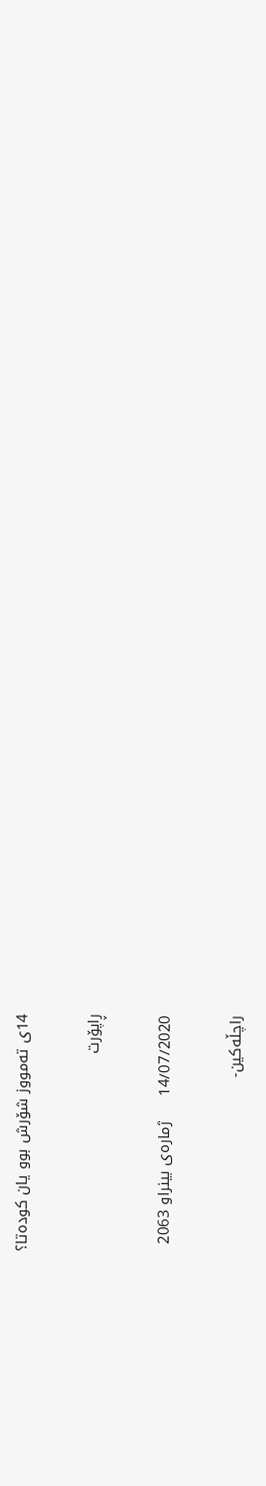14ی تەمووز شۆرش بوو یان كودەتا؟

ڕاپۆرت

14/07/2020     ژمارەی بینراو 2063

راچڵەكین-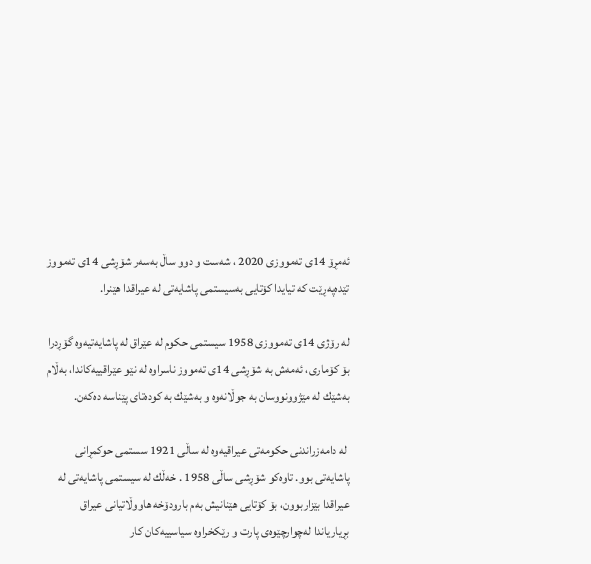ئەمڕۆ 14ی تەمووزی 2020 ، شەست و دوو ساڵ بەسەر شۆڕشی 14ی تەمووز تێدەپەڕێت كە تیایدا كۆتایی بەسیستمی پاشایەتی لە عیراقدا ھێنرا.

لە رۆژی 14ی تەمووزی 1958 سیستمی حكوم لە عێراق لە پاشایەتیەوە گۆڕدرا بۆ كۆماری، ئەمەش بە شۆڕشی 14ی تەمووز ناسراوە لە نێو عێراقییەكاندا، بەڵام بەشێك لە مێژوونووسان بە جوڵانەوە و بەشێك بە كودەتای پێناسە دەكەن.

 لە دامەزراندنی حكومەتی عیراقیەوە لە ساڵی 1921 سستمی حوكمڕانی پاشایەتی بوو. تاوەكو شۆڕشی ساڵی 1958 . خەڵك لە سیستمی پاشایەتی لە عیراقدا بێزاربوون، بۆ كۆتایی ھێنانیش بەم بارودۆخە ھاووڵاتیانی عیراق بڕیاریاندا لەچوارچێوەی پارت ‌و رێكخراوە سیاسییەكان كار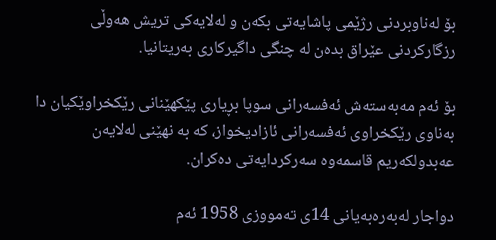بۆ لەناوبردنی رژێمی پاشایەتی بكەن‌ و لەلایەكی تریش ھەوڵی رزگاركردنی عێراق بدەن لە چنگی داگیركاری بەریتانیا.

بۆ ئەم مەبەستەش ئەفسەرانی سوپا بڕیاری پێكھێنانی رێكخراوێكیان دا بەناوی رێكخراوی ئەفسەرانی ئازادیخواز، كە بە نھێنی لەلایەن عەبدولكەریم قاسمەوە سەركردایەتی دەكران.

دواجار لەبەرەبەیانی 14ی تەمووزی 1958 ئەم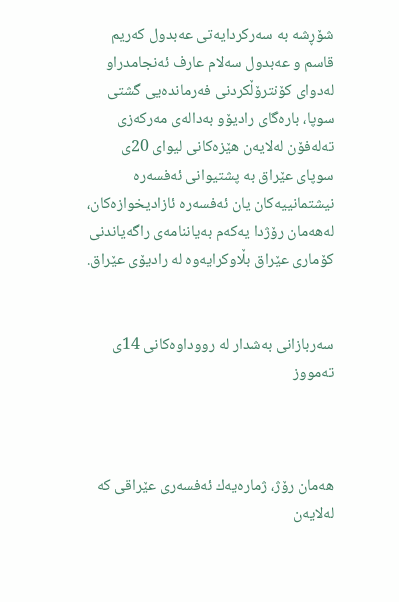شۆڕشە بە سەركردایەتی عەبدول كەریم قاسم و عەبدول سەلام عارف ئەنجامدراو لەدوای كۆنترۆڵكردنی فەرماندەیی گشتی سوپا، بارەگای رادیۆو بەدالەی مەركەزی تەلەفۆن لەلایەن هێزەكانی لیوای 20ی سوپای عێراق بە پشتیوانی ئەفسەرە نیشتمانییەكان یان ئەفسەرە ئازادیخوازەكان، لەهەمان رۆژدا یەكەم بەیاننامەی راگەیاندنی كۆماری عێراق بڵاوكرایەوە لە رادیۆی عێراق.


سەربازانی بەشدار لە رووداوەكانی 14ی تەمووز



هەمان رۆژ، ژمارەیەك ئەفسەری عێراقی كە لەلایەن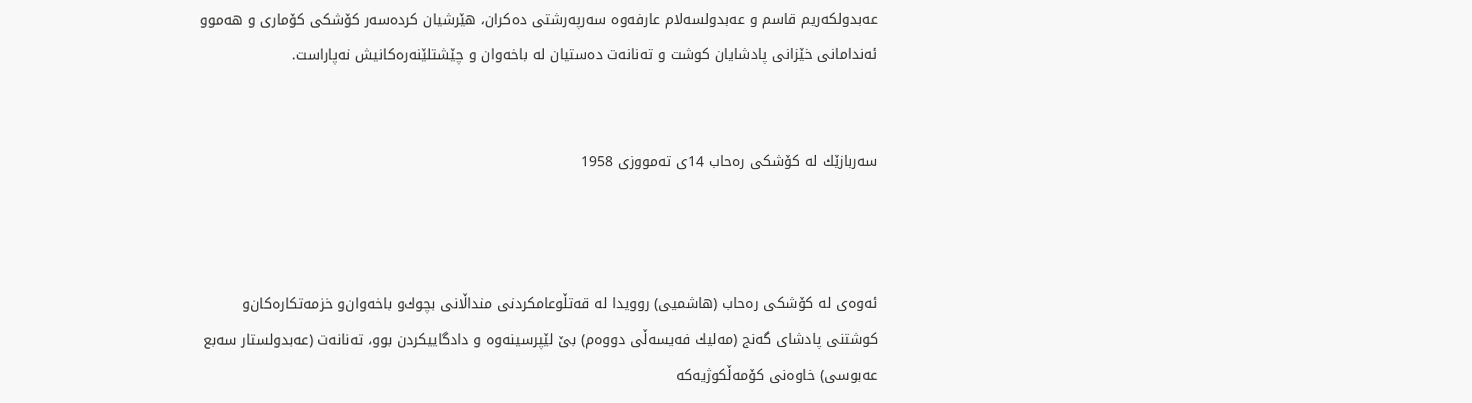عەبدولكەریم قاسم و عەبدولسەلام عارفەوە سەرپەرشتی دەكران، هێرشیان كردەسەر كۆشكی كۆماری و هەموو ئەندامانی خێزانی پادشایان كوشت و تەنانەت دەستیان لە باخەوان و چێشتلێنەرەكانیش نەپاراست.


سەربازێك لە كۆشكی رەحاب 14ی تەمووزی 1958



ئەوەی لە كۆشكی رەحاب (هاشمیی) روویدا لە قەتڵوعامكردنی منداڵانی بچوك‌و باخەوان‌و خزمەتكارەكان‌و كوشتنی پادشای گەنج (مەلیك فەیسەڵی دووەم) بێ لێپرسینەوە و دادگاییكردن بوو، تەنانەت (عەبدولستار سەبع عەبوسی) خاوەنی كۆمەڵكوژیەكە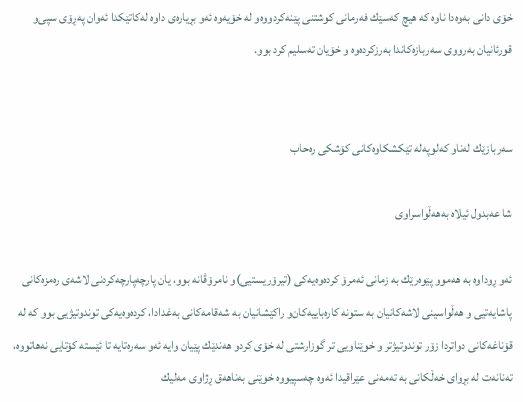خۆی دانی بەوەدا ناوە كە هیچ كەسێك فەرمانی كوشتنی پێنەكردووەو لە خۆیەوە ئەو بڕیارەی داوە لەكاتێكدا ئەوان پەڕۆی سپی‌و قورئانیان بەرووی سەربازەكاندا بەرزكردەوە و خۆیان تەسلیم كرد بوو.


سەربازێك لەناو كەلوپەلە تێكشكاوەكانی كۆشكی رەحاب

شا عەبدول ئیلاه بەهەڵواسراوی

ئەو ڕوداوە بە هەموو پێوەرێك بە زمانی ئەمرۆ كردەوەیەكی (تیرۆریستیی)و نامرۆڤانە بوو، یان پارچەپارچەكردنی لاشەی رەمزەكانی پاشایەتیی‌ و هەڵواسینی لاشەكانیان بە ستونە كارەباییەكان‌و راكێشانیان بە شەقامەكانی بەغدادا، كردەوەیەكی توندوتیژیی بوو كە لە قۆناغەكانی دواتردا زۆر توندوتیژتر و خوێناویی تر گوزارشتی لە خۆی كردو هەندێك پێیان وایە ئەو سەرەتایە تا ئێستە كۆتایی نەهاتووە، تەنانەت لە بڕوای خەڵكانی بە تەمەنی عێراقیدا ئەوە چەسپیووە خوێنی بەناهەق ڕژاوی مەلیك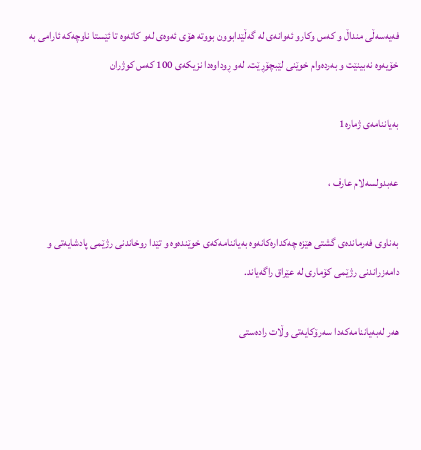فەیەسەڵی منداڵ و كەس وكارو ئەوانەی لە گەڵێدابوون بووتە هۆی ئەوەی لەو كاتەوە تا ئێستا ناوچەكە ئارامی بە خۆیەوە نەبینێت و بەردەوام خوێنی لێبچۆڕێت. لەو ڕوداوەدا نزیكەی 100 كەس كوژران

بەیاننامەی‌ ژمارە1

عەبدولسەلام عارف ،

بەناوی‌ فەرماندەی‌ گشتی‌ هێزە چەكدارەكانەوە بەیاننامەكەی‌ خوێندەوه ‌‌و تێدا روخاندنی‌ رژێمی‌ پادشایەتی ‌‌و دامەزراندنی‌ رژێمی‌ كۆماری‌ لە عێراق راگەیاند.

هەر لەبەیاننامەكەدا سەرۆكایەتی‌ وڵات رادەستی‌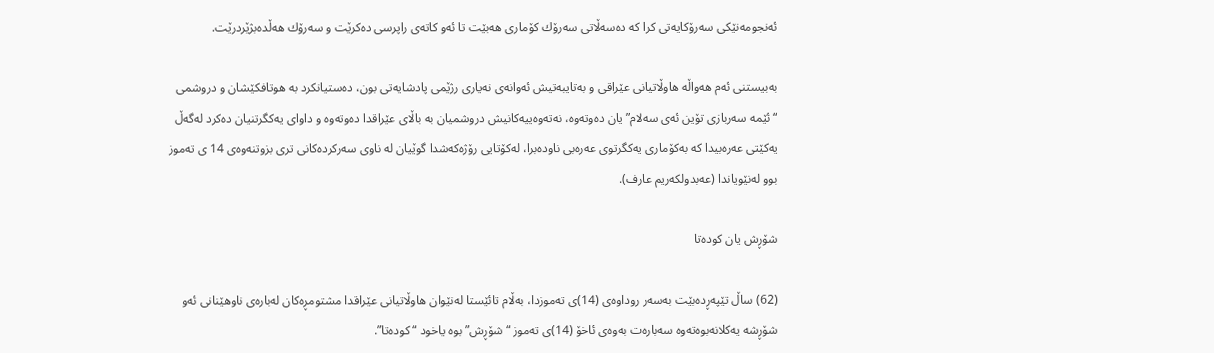ئەنجومەنێكی‌ سەرۆكایەتی‌ كرا كە دەسەڵاتی‌ سەرۆك كۆماری‌ هەبێت تا ئەو كاتەی‌ راپرسی‌ دەكرێت ‌و سەرۆك هەڵدەبژێردرێت.

بەبیستنی‌ ئەم هەواڵە هاوڵاتیانی‌ عێراقی‌ ‌و بەتایبەتیش ئەوانەی‌ نەیاری‌ رژێمی‌ پادشایەتی‌ بون، دەستیانكرد بە هوتافكێشان‌ و دروشمی‌ “ئێمە سەربازی‌ تۆین ئەی‌ سەلام” یان دەوتەوە، نەتەوەییەكانیش دروشمیان بە باڵای‌ عێراقدا دەوتەوە ‌و داوای یەكگرتنیان دەكرد لەگەڵ یەكێتی‌ عەرەبیدا كە بەكۆماری‌ یەكگرتوی‌ عەرەبی‌ ناودەبرا، لەكۆتایی‌ رۆژەكەشدا گوێیان لە ناوی‌ سەركردەكانی‌ تری‌ بزوتنەوەی‌ 14 ی‌ تەموز بوو لەنێویاندا (عەبدولكەریم عارف).

شۆڕش یان كودەتا

(62) ساڵ تێپەڕدەبێت بەسەر روداوەی‌ (14)ی‌ تەموزدا، بەڵام تائێستا لەنێوان هاوڵاتیانی‌ عێراقدا مشتومڕەكان لەبارەی‌ ناوهێنانی‌ ئەو شۆڕشە یەكلانەبوەتەوە سەبارەت بەوەی‌ ئاخۆ (14)ی‌ تەموز “شۆڕش” بوە یاخود “كودەتا”.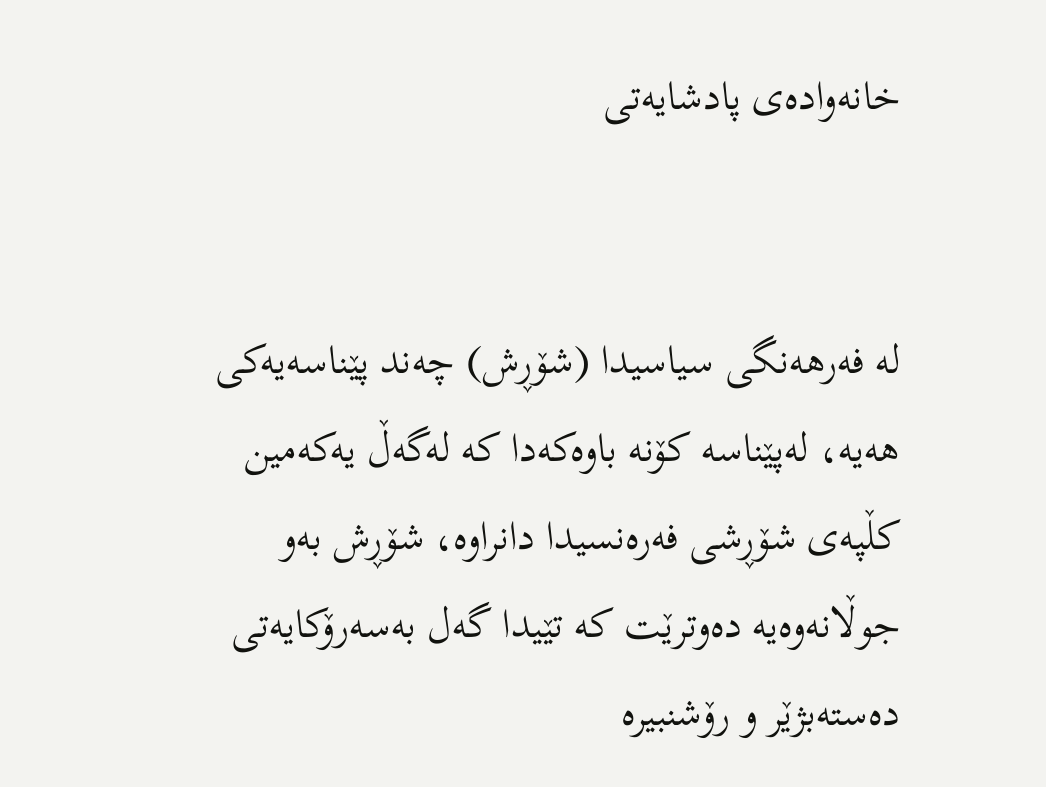خانەوادەی پادشایەتی


له ‌فەرهەنگی‌ سیاسیدا (شۆڕش) چەند پێناسەیەكی‌ هەیە، لەپێناسە كۆنە باوەكەدا كە لەگەڵ یەكەمین كڵپەی‌ شۆڕشی‌ فەرەنسیدا دانراوە، شۆڕش بەو جوڵانەوەیە دەوترێت كە تێیدا گەل بەسەرۆكایەتی‌ دەستەبژێر‌ و رۆشنبیرە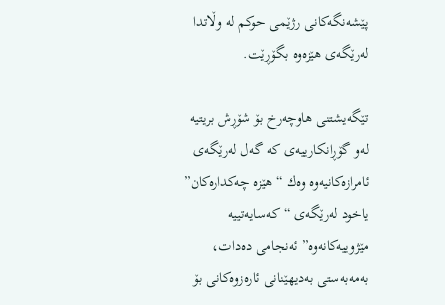پێشەنگەكانی‌ رژێمی‌ حوكم لە وڵاتدا لەرێگەی‌ هێزەوە بگۆڕێت.

تێگەیشتنی‌ هاوچەرخ بۆ شۆڕش بریتیە لەو گۆڕانكارییەی‌ كە گەل لەرێگەی‌ ئامرازەكانیەوە وەك “هێزە چەكدارەكان” یاخود لەرێگەی‌ “كەسایەتییە مێژوییەكانەوە” ئەنجامی‌ دەدات، بەمەبەستی‌ بەدیهێنانی‌ ئارەزوەكانی‌ بۆ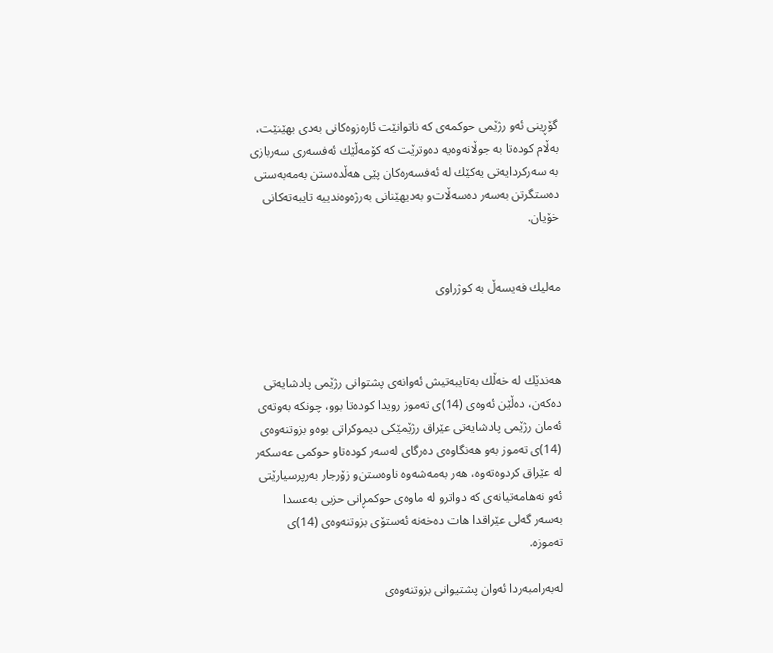گۆڕینی‌ ئەو رژێمی‌ حوكمەی‌ كە ناتوانێت ئارەزوەكانی‌ بەدی‌ بهێنێت، بەڵام كودەتا بە جوڵانەوەیە دەوترێت كە كۆمەڵێك ئەفسەری‌ سەربازی‌ بە سەركردایەتی‌ یەكێك لە ئەفسەرەكان پێی‌ هەڵدەستن بەمەبەستی‌ دەستگرتن بەسەر دەسەڵات‌و بەدیهێنانی‌ بەرژەوەندییە تایبەتەكانی‌ خۆیان.


مەلیك فەیسەڵ بە كوژراوی



هەندێك لە خەڵك بەتایبەتیش ئەوانەی‌ پشتوانی‌ رژێمی‌ پادشایەتی‌ دەكەن، دەڵێن ئەوەی‌ (14)ی‌ تەموز رویدا كودەتا بوو، چونكە بەوتەی‌ ئەمان رژێمی‌ پادشایەتی‌ عێراق رژێمێكی‌ دیموكراتی‌ بوە‌و بزوتنەوەی‌ (14)ی‌‌ تەموز بەو هەنگاوەی‌ دەرگای‌ لەسەر كودەتاو حوكمی‌ عەسكەر لە عێراق كردوەتەوە، هەر بەمەشەوە ناوەستن‌و زۆرجار بەرپرسیارێتی‌ ئەو نەهامەتیانەی‌ كە دواترو لە ماوەی‌ حوكمڕانی‌ حزبی‌ بەعسدا بەسەر گەلی‌ عێراقدا هات دەخەنە ئەستۆی‌ بزوتنەوەی‌ (14)ی‌ ‌ تەموزە.

لەبەرامبەردا ئەوان پشتیوانی‌ بزوتنەوەی‌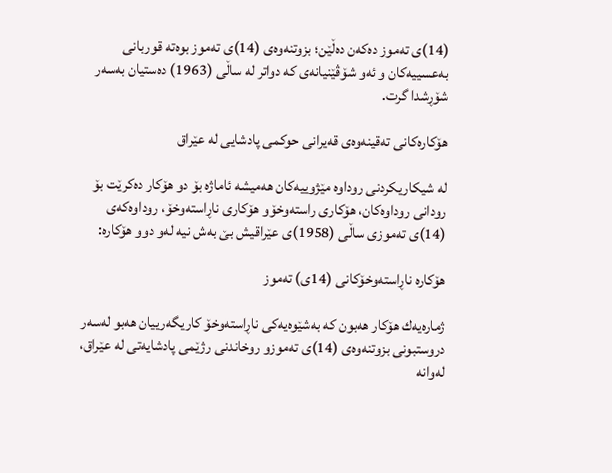(14)ی‌‌ تەموز دەكەن دەڵێن؛ بزوتنەوەی‌ (14)ی‌ تەموز بوەتە قوربانی‌ بەعسییەكان ‌و ئەو شۆڤێنیانەی‌ كە دواتر لە ساڵی‌ (1963) دەستیان بەسەر شۆڕشدا گرت.

هۆكارەكانی‌ تەقینەوەی‌ قەیرانی‌ حوكمی‌ پادشایی لە عێراق

لە شیكاریكردنی‌ روداوە مێژوییەكان هەمیشە ئاماژە بۆ دو هۆكار دەكرێت بۆ رودانی‌ روداوەكان، هۆكاری‌ راستەوخۆ‌و هۆكاری‌ ناڕاستەوخۆ، روداوەكەی‌ (14)ی‌ تەموزی‌ ساڵی‌ (1958)ی عێراقیش بێ بەش نیە لەو دوو هۆكارە:

هۆكارە ناڕاستەوخۆكانی‌ (14ی‌) تەموز

ژمارەیەك هۆكار هەبون كە بەشێوەیەكی‌ ناڕاستەوخۆ كاریگەرییان هەبو لەسەر دروستبونی‌ بزوتنەوەی‌ (14)ی تەموز‌و روخاندنی‌ رژێمی‌ پادشایەتی‌ لە عێراق، لەوانە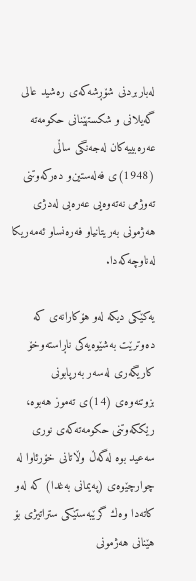لەباربردنی‌ شۆڕشەكەی‌ رەشید عالی‌ گەیلانی ‌‌و شكستهێنانی‌ حكومەتە عەرەبییەكان لەجەنگی‌ ساڵی‌ (1948)ی‌ فەلەستین‌و دەركەوتنی‌ تەوژمی‌ نەتەوەیی عەرەبی‌ لەدژی‌ هەژمونی‌ بەریتانیا‌و فەرەنسا‌و ئەمەریكا لەناوچەكەدا.

یەكێكی‌ دیكە لەو هۆكارانەی‌ كە دەوترێت بەشێوەیەكی‌ ناڕاستەوخۆ كاریگەری‌ لەسەر بەرپابونی‌ بزوتنەوەی‌ (14)ی‌ تەموز هەبوە، رێككەوتنی‌ حكومەتەكەی‌ نوری‌ سەعید بوە لەگەڵ وڵاتانی‌ خۆرئاوا لە چوارچێوەی‌ (پەیمانی‌ بەغدا) كە لەو كاتەدا وەك گرێبەستێكی‌ ستراتیژی‌ بۆ هێنانی‌ هەژمونی‌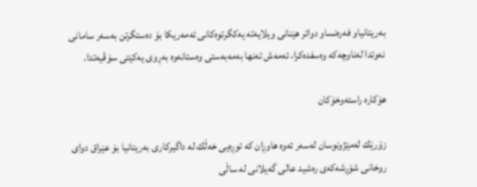بەریتانیا‌و فەرەنساو دواتر هێنانی‌ ویلایەتە یەكگرتوەكانی‌ ئەمەریكا بۆ دەستگرتن بەسەر سامانی‌ نەوتدا لەناوچەكە وەسفدەكرا، ئەمەش تەنها بەمەبەستی‌ وەستانەوە بەڕوی‌ یەكێتی‌ سۆڤیەتدا.

هۆكارە راستەوخۆكان

زۆرێك لەمێژونوسان لەسەر ئەوە هاوڕان كە توڕەیی‌ خەڵك لە داگیركاری‌ بەریتانیا بۆ عێراق دوای‌ روخانی‌ شۆڕشەكەی‌ رەشید عالی‌ گەیلانی‌ لە ساڵی‌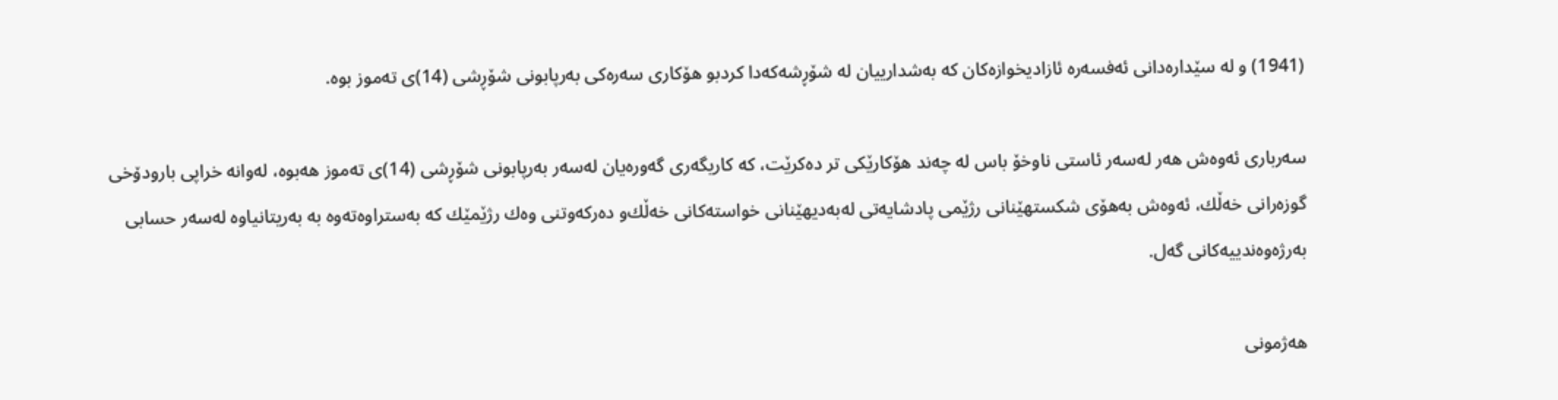(1941) و لە سێدارەدانی‌ ئەفسەرە ئازادیخوازەكان كە بەشدارییان لە شۆڕشەكەدا كردبو هۆكاری‌ سەرەكی‌ بەرپابونی‌ شۆڕشی‌ (14)ی‌ تەموز بوە.

سەرباری‌ ئەوەش هەر لەسەر ئاستی‌ ناوخۆ باس لە چەند هۆكارێكی‌ تر دەكرێت، كە كاریگەری‌ گەورەیان لەسەر بەرپابونی‌ شۆڕشی‌ (14)ی‌ تەموز هەبوە، لەوانە خراپی‌ بارودۆخی‌ گوزەرانی‌ خەڵك، ئەوەش بەهۆی‌ شكستهێنانی‌ رژێمی‌ پادشایەتی‌ لەبەدیهێنانی‌ خواستەكانی‌ خەڵك‌و دەركەوتنی‌ وەك رژێمێك كە بەستراوەتەوە بە بەریتانیاوە لەسەر حسابی‌ بەرژەوەندییەكانی‌ گەل.

هەژمونی‌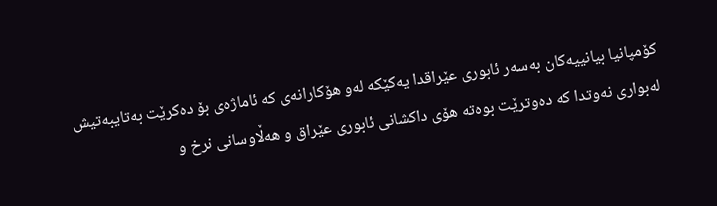كۆمپانیا بیانییەكان بەسەر ئابوری‌ عێراقدا یەكێكە لەو هۆكارانەی‌ كە ئاماژەی‌ بۆ دەكرێت بەتایبەتیش لەبواری‌ نەوتدا كە دەوترێت بوەتە هۆی‌ داكشانی‌ ئابوری‌ عێراق‌ و هەڵاوسانی‌ نرخ‌ و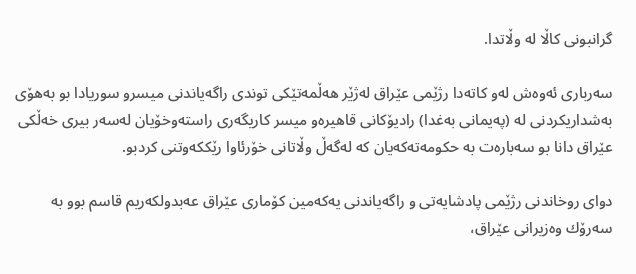گرانبونی‌ كاڵا لە وڵاتدا.

سەرباری‌ ئەوەش لەو كاتەدا رژێمی‌ عێراق لەژێر هەڵمەتێكی‌ توندی‌ راگەیاندنی‌ میسرو سوریادا بو بەهۆی‌ بەشداریكردنی‌ لە (پەیمانی‌ بەغدا) رادیۆكانی‌ قاهیرەو میسر كاریگەری‌ راستەوخۆیان لەسەر بیری‌ خەڵكی‌ عێراق دانا بو سەبارەت بە حكومەتەكەیان كە لەگەڵ وڵاتانی خۆرئاوا رێككەوتنی‌ كردبو.

دوای‌ روخاندنی‌ رژێمی‌ پادشایەتی‌‌ و راگەیاندنی‌ یەكەمین كۆماری‌ عێراق عەبدولكەریم قاسم بوو بە سەرۆك وەزیرانی‌ عێراق،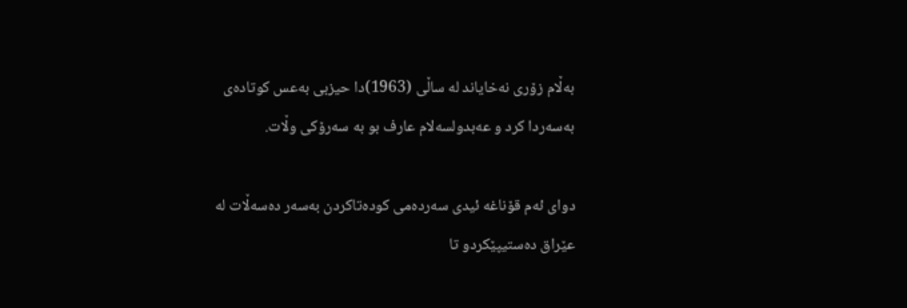بەڵام زۆری‌ نەخایاند لە ساڵی‌ (1963)دا حیزبی‌ بەعس كوتادەی‌ بەسەردا كرد و عەبدولسەلام عارف بو بە سەرۆكی‌ وڵات.

دوای‌ ئەم قۆناغە ئیدی‌ سەردەمی‌ كودەتاكردن بەسەر دەسەڵات لە عێراق دەستیپێكرد‌و تا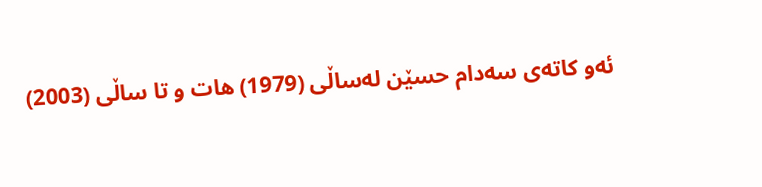ئەو كاتەی‌ سەدام حسێن لەساڵی‌ (1979) هات‌ و تا ساڵی‌ (2003)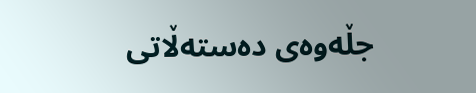جڵەوەی‌ دەستەڵاتی‌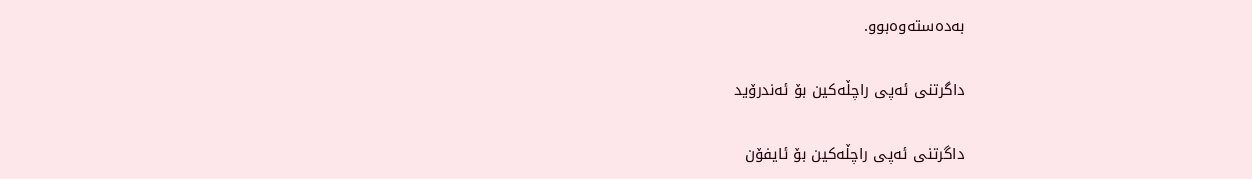بەدەستەوەبوو.

داگرتنی ئەپی راچڵەکین بۆ ئەندرۆید

داگرتنی ئەپی راچڵەکین بۆ ئایفۆن